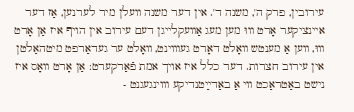עירובין, פרק ה', משנה ד'. אין דער משנה װעלן מיר לערנען, אַז דער איינציקער אָרט װוּ מען מעג אַװעקלייגן דעם עירוב אין הױף איז אַן אָרט װוּ, װען אַ מענטש װאָלט דאָרט געװוינט, װאָלט ער געדאַרפט מיטהאַלטן אין עירוב חצרות. דער כלל איז אױך אמת פֿאַרקערט: אַן אָרט װאָס איז נישט באַטראַכט װי אַ באַדײַטנדיקע װוינגעגנט -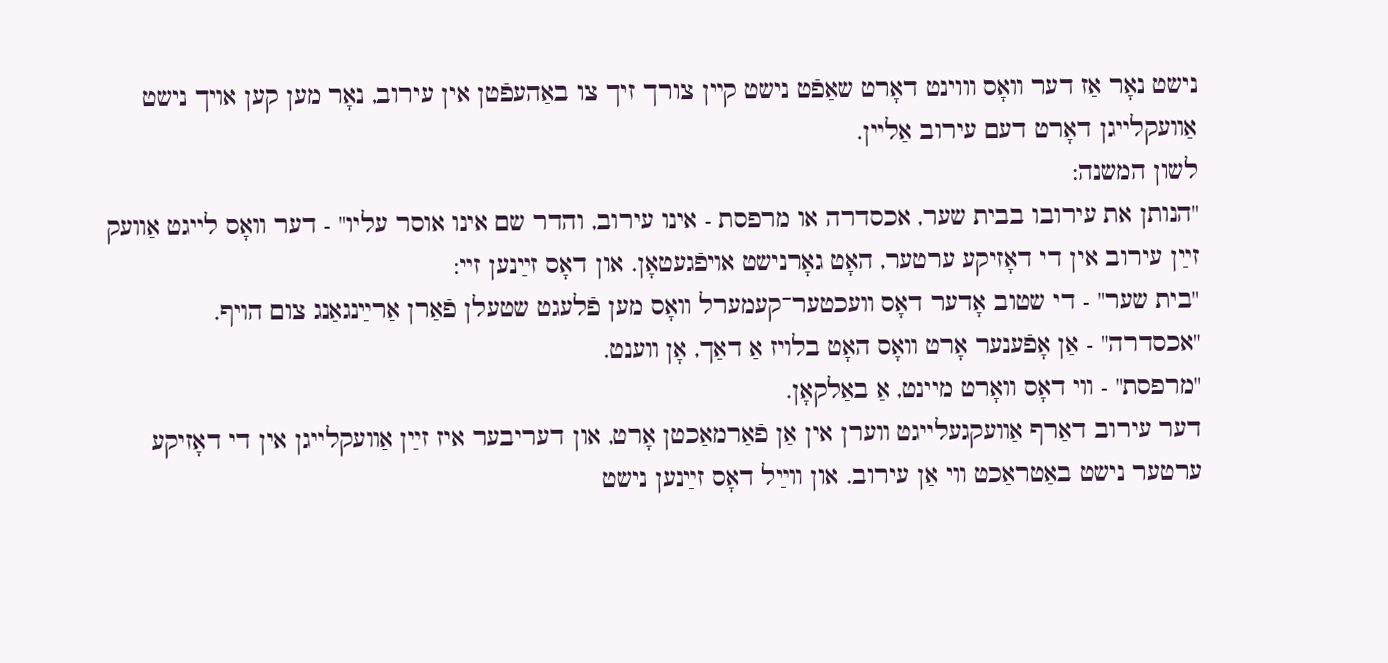נישט נאָר אַז דער װאָס װוינט דאָרט שאַפֿט נישט קײן צורך זיך צו באַהעפֿטן אין עירוב, נאָר מען קען אױך נישט אַװעקלייגן דאָרט דעם עירוב אַלײן.
לשון המשנה:
"הנותן את עירובו בבית שער, אכסדרה או מרפסת - אינו עירוב, והדר שם אינו אוסר עליו" - דער װאָס לייגט אַװעק זײַן עירוב אין די דאָזיקע ערטער, האָט גאָרנישט אױפֿגעטאָן. און דאָס זײַנען זײ:
"בית שער" - די שטוב אָדער דאָס װעכטער־קעמערל װאָס מען פֿלעגט שטעלן פֿאַרן אַרײַנגאַנג צום הױף.
"אכסדרה" - אַן אָפֿענער אָרט װאָס האָט בלױז אַ דאַך, אָן װענט.
"מרפסת" - װי דאָס װאָרט מיינט, אַ באַלקאָן.
דער עירוב דאַרף אַװעקגעלייגט װערן אין אַן פֿאַרמאַכטן אָרט, און דעריבער איז זײַן אַװעקלייגן אין די דאָזיקע ערטער נישט באַטראַכט װי אַן עירוב. און װײַל דאָס זײַנען נישט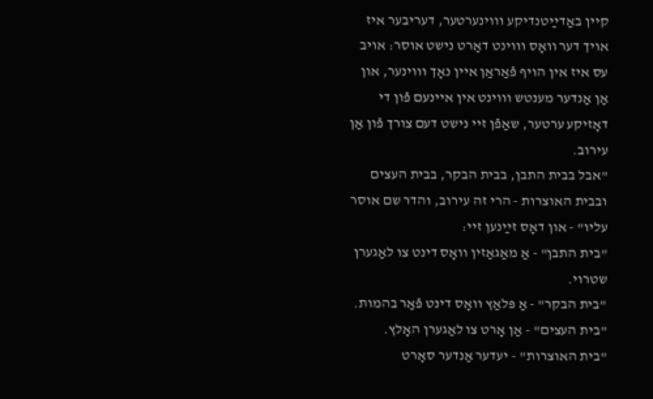קײן באַדײַטנדיקע װוינערטער, דעריבער איז אױך דער װאָס װוינט דאָרט נישט אוסר: אױב עס איז אין הױף פֿאַראַן אײן נאָך װוינער, און אַן אַנדער מענטש װוינט אין אײנעם פֿון די דאָזיקע ערטער, שאַפֿן זײ נישט דעם צורך פֿון אַן עירוב.
"אבל בבית התבן, בבית הבקר, בבית העצים ובבית האוצרות - הרי זה עירוב, והדר שם אוסר עליו" - און דאָס זײַנען זײ:
"בית התבן" - אַ מאַגאַזין װאָס דינט צו לאַגערן שטרױ.
"בית הבקר" - אַ פּלאַץ װאָס דינט פֿאַר בהמות.
"בית העצים" - אַן אָרט צו לאַגערן האָלץ.
"בית האוצרות" - יעדער אַנדער סאָרט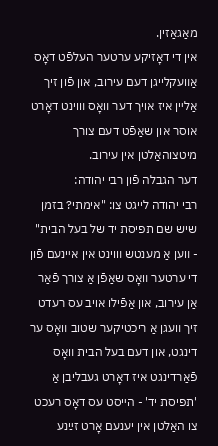מאַגאַזין.
אין די דאָזיקע ערטער העלפֿט דאָס אַװעקלייגן דעם עירוב, און פֿון זיך אַלײן איז אױך דער װאָס װוינט דאָרט אוסר און שאַפֿט דעם צורך מיטצוהאַלטן אין עירוב.
דער הגבלה פֿון רבי יהודה:
רבי יהודה לייגט צו: "אימתי? בזמן שיש שם תפיסת יד של בעל הבית" - װען אַ מענטש װוינט אין אײנעם פֿון די ערטער װאָס שאַפֿן אַ צורך פֿאַר אַן עירוב, און אַפֿילו אױב עס רעדט זיך װעגן אַ ריכטיקער שטוב װאָס ער דינגט, און דעם בעל הבית װאָס פֿאַרדינגט איז דאָרט געבליבן אַ 'תפיסת יד' - הײסט עס דאָס רעכט צו האַלטן אין יענעם אָרט זײַנע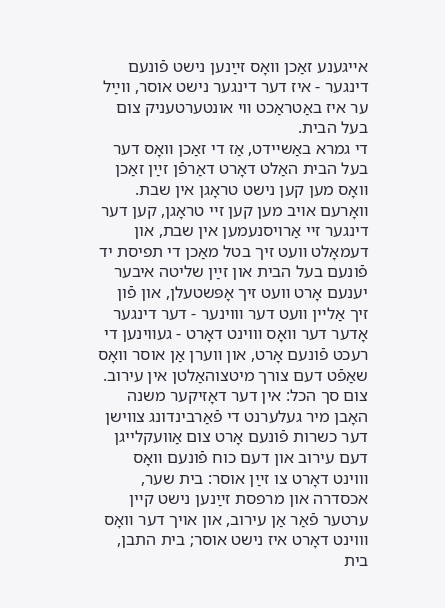אײגענע זאַכן װאָס זײַנען נישט פֿונעם דינגער - איז דער דינגער נישט אוסר, װײַל ער איז באַטראַכט װי אונטערטעניק צום בעל הבית.
די גמרא באַשײדט, אַז די זאַכן װאָס דער בעל הבית האַלט דאָרט דאַרפֿן זײַן זאַכן װאָס מען קען נישט טראָגן אין שבת. װאָרעם אױב מען קען זײ טראָגן, קען דער דינגער זײ אַרױסנעמען אין שבת, און דעמאָלט װעט זיך בטל מאַכן די תפיסת יד פֿונעם בעל הבית און זײַן שליטה איבער יענעם אָרט װעט זיך אָפּשטעלן, און פֿון זיך אַלײן װעט דער װוינער - דער דינגער אָדער דער װאָס װוינט דאָרט - געװינען די רעכט פֿונעם אָרט, און װערן אַן אוסר װאָס שאַפֿט דעם צורך מיטצוהאַלטן אין עירוב.
צום סך הכל: אין דער דאָזיקער משנה האָבן מיר געלערנט די פֿאַרבינדונג צװישן דער כשרות פֿונעם אָרט צום אַװעקלייגן דעם עירוב און דעם כוח פֿונעם װאָס װוינט דאָרט צו זײַן אוסר: בית שער, אכסדרה און מרפסת זײַנען נישט קײן ערטער פֿאַר אַן עירוב, און אױך דער װאָס װוינט דאָרט איז נישט אוסר; בית התבן, בית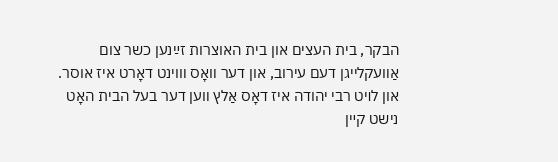הבקר, בית העצים און בית האוצרות זײַנען כשר צום אַװעקלייגן דעם עירוב, און דער װאָס װוינט דאָרט איז אוסר. און לױט רבי יהודה איז דאָס אַלץ װען דער בעל הבית האָט נישט קײן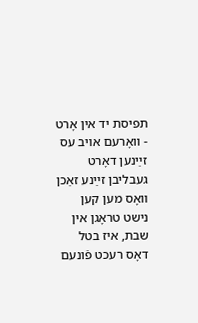תפיסת יד אין אָרט - װאָרעם אױב עס זײַנען דאָרט געבליבן זײַנע זאַכן װאָס מען קען נישט טראָגן אין שבת, איז בטל דאָס רעכט פֿונעם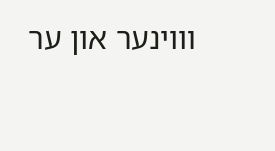װוינער און ער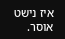איז נישט אוסר.